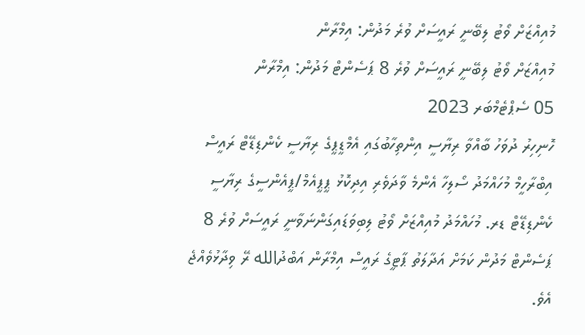މުއިއްޒަށް ވޯޓު ލިބޭނީ ރައީސަށް ވުރެ މަދުން: އިމްރާން
މުއިއްޒަށް ވޯޓު ލިބޭނީ ރައީސަށް ވުރެ 8 ޕަސެންޓް މަދުން: އިމްރާން
05 ސެޕްޓެމްބަރ 2023
ހޮނިހިރު ދުވަހު ބާއްވާ ރިޔާސީ އިންތިހާބުގައި އެމްޑީޕީގެ ރިޔާސީ ކެންޑިޑޭޓް ރައީސް އިބްރާހީމް މުހައްމަދު ސޯލިހާ އެންމެ ވާދަވެރި އިދިކޮޅު ޕީޕީއެމް/ޕީއެންސީގެ ރިޔާސީ ކެންޑިޑޭޓް ޑރ. މުހައްމަދު މުއިއްޒަށް ވޯޓު ލިބިވަޑައިގަންނަވާނީ ރައީސަށް ވުރެ 8 ޕަސެންޓް މަދުން ކަމަށް އަދާލަތު ޕާޓީގެ ރައީސް އިމްރާން އަބްދުالله ރޭ ވިދާޅުވެއްޖެ އެވެ.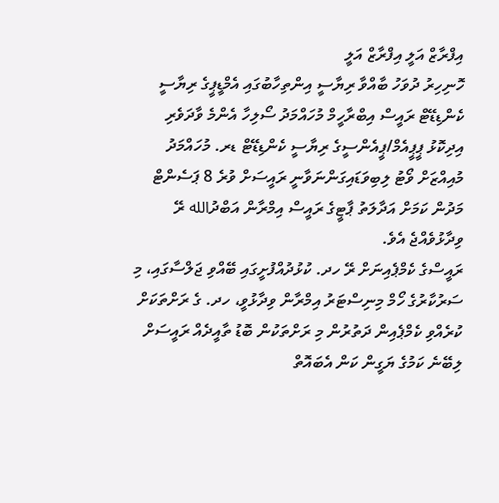އިފްރާޒް އަލީ އިފްރާޒް އަލީ
ހޮނިހިރު ދުވަހު ބާއްވާ ރިޔާސީ އިންތިހާބުގައި އެމްޑީޕީގެ ރިޔާސީ ކެންޑިޑޭޓް ރައީސް އިބްރާހީމް މުހައްމަދު ސޯލިހާ އެންމެ ވާދަވެރި އިދިކޮޅު ޕީޕީއެމް/ޕީއެންސީގެ ރިޔާސީ ކެންޑިޑޭޓް ޑރ. މުހައްމަދު މުއިއްޒަށް ވޯޓު ލިބިވަޑައިގަންނަވާނީ ރައީސަށް ވުރެ 8 ޕަސެންޓް މަދުން ކަމަށް އަދާލަތު ޕާޓީގެ ރައީސް އިމްރާން އަބްދުالله ރޭ ވިދާޅުވެއްޖެ އެވެ.
ރައީސްގެ ކެމްޕެއިނަށް ރޭ ހދ. ކުޅުދުއްފުށީގައި ބޭއްވި ޖަލްސާގައި، މި ސަރުކާރުގެ ހޯމް މިނިސްޓަރު އިމްރާން ވިދާޅުވީ، ހދ. ގެ ރަށްތަކަށް ކުރެއްވި ކެމްޕެއިން ދަތުރުން މި ރަށްތަކުން ބޮޑު ތާއީދެއް ރައީސަށް ލިބޭނެ ކަމުގެ ޔަގީން ކަން އެބައޮތް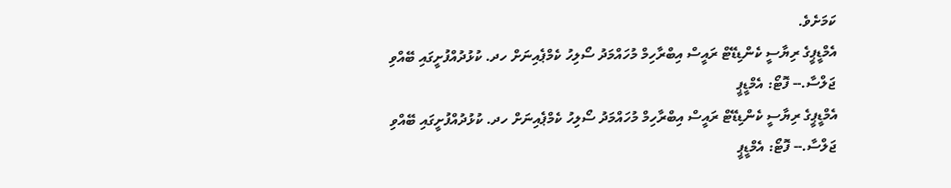ކަމަށެވެ.
އެމްޑީޕީގެ ރިޔާސީ ކެންޑިޑޭޓް ރައީސް އިބްރާހިމް މުހައްމަދު ސޯލިހު ކެމްޕެއިނަށް ހދ. ކުޅުދުއްފުށީގައި ބޭއްވި ޖަލްސާ.-- ފޮޓޯ: އެމްޑީޕީ
އެމްޑީޕީގެ ރިޔާސީ ކެންޑިޑޭޓް ރައީސް އިބްރާހިމް މުހައްމަދު ސޯލިހު ކެމްޕެއިނަށް ހދ. ކުޅުދުއްފުށީގައި ބޭއްވި ޖަލްސާ.-- ފޮޓޯ: އެމްޑީޕީ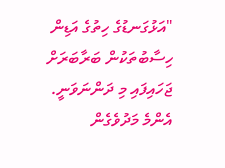"އަޅުގަނޑުގެ ހިތުގެ އަޑިން ހިސާބުތަކުން ބަރާބަރަށް ޖަހައިފައި މި ދަންނަވަނީ. އެންމެ މަދުވެގެން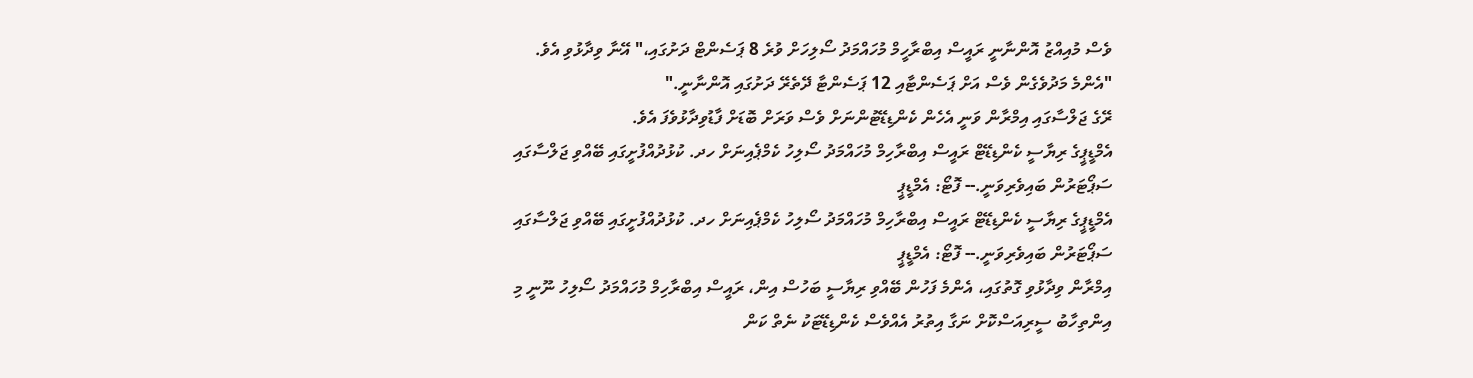ވެސް މުއިއްޒު އޮންނާނީ ރައީސް އިބްރާހީމް މުހައްމަދު ސޯލިހަށް ވުރެ 8 ޕަސެންޓް ދަށުގައި،" އޭނާ ވިދާޅުވި އެވެ.
"އެންމެ މަދުވެގެން ވެސް އަށް ޕަސެންޓާއި 12 ޕަސެންޓާ ދޭތެރޭ ދަށުގައި އޮންނާނީ."
ރޭގެ ޖަލްސާގައި އިމްރާން ވަނީ އެހެން ކެންޑިޑޭޓުންނަށް ވެސް ވަރަށް ބޮޑަށް ފާޑުވިދާޅުވެފަ އެވެ.
އެމްޑީޕީގެ ރިޔާސީ ކެންޑިޑޭޓް ރައީސް އިބްރާހިމް މުހައްމަދު ސޯލިހު ކެމްޕެއިނަށް ހދ. ކުޅުދުއްފުށީގައި ބޭއްވި ޖަލްސާގައި ސަޕޯޓަރުން ބައިވެރިވަނީ.-- ފޮޓޯ: އެމްޑީޕީ
އެމްޑީޕީގެ ރިޔާސީ ކެންޑިޑޭޓް ރައީސް އިބްރާހިމް މުހައްމަދު ސޯލިހު ކެމްޕެއިނަށް ހދ. ކުޅުދުއްފުށީގައި ބޭއްވި ޖަލްސާގައި ސަޕޯޓަރުން ބައިވެރިވަނީ.-- ފޮޓޯ: އެމްޑީޕީ
އިމްރާން ވިދާޅުވި ގޮތުގައި، އެންމެ ފަހުން ބޭއްވި ރިޔާސީ ބަހުސް އިން، ރައީސް އިބްރާހިމް މުހައްމަދު ސޯލިހު ނޫނީ މި އިންތިހާބު ސީރިއަސްކޮށް ނަގާ އިތުރު އެއްވެސް ކެންޑިޑޭޓަކު ނެތް ކަން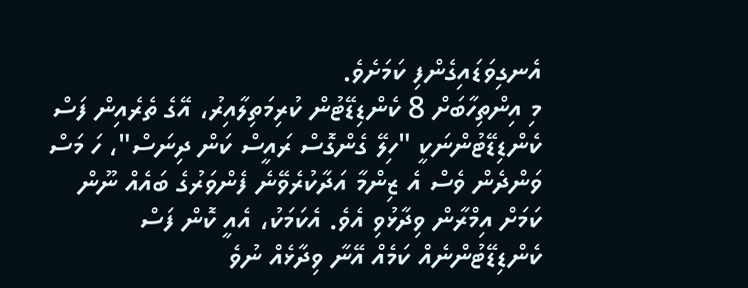އެނގިވަޑައިގެންފި ކަމަށެވެ.
މި އިންތިހާބަށް 8 ކެންޑިޑޭޓުން ކުރިމަތިލާއިރު، އޭގެ ތެރެއިން ފަސް ކެންޑިޑޭޓުންނަކީ "ހިލޭ ގެންގޮސް ރައީސް ކަން ދިނަސް"، ހަ މަސް ވަންދެން ވެސް އެ ޒިންމާ އަދާކުރެވޭނެ ފެންވަރުގެ ބައެއް ނޫން ކަމަށް އިމްރާން ވިދާޅުވި އެވެ. އެކަމަކު، އެއީ ކޮން ފަސް ކެންޑިޑޭޓުންނެއް ކަމެއް އޭނާ ވިދާޅެއް ނުވެ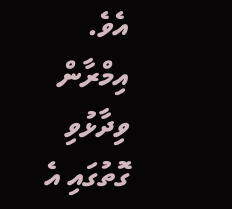އެވެ.
އިމްރާން ވިދާޅުވި ގޮތުގައި އެ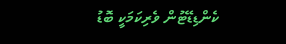ކެންޑިޑޭޓުން ވެރިކަމަކީ ބޮޑު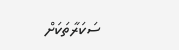ސަކަރާތަކަށް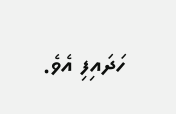ހަދައިފި އެވެ.